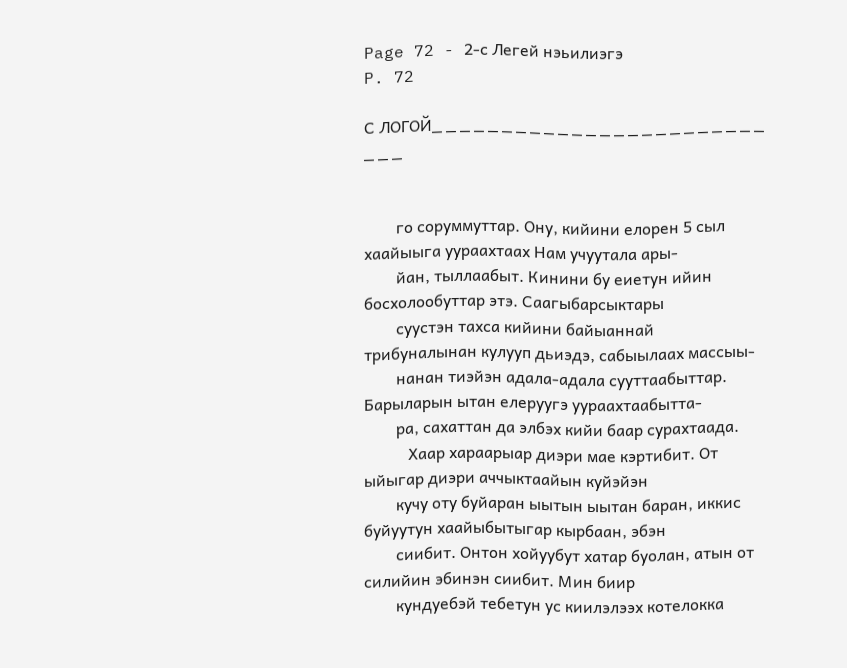Page 72 - 2-с Легей нэьилиэгэ
P. 72

С ЛОГОЙ_ _ _ _ _ _ _ _ _ _ _ _ _ _ _ _ _ _ _ _ _ _ _ _ _ _ _


        го соруммуттар. Ону, кийини елорен 5 сыл хаайыыга уураахтаах Нам учуутала ары-
        йан, тыллаабыт. Кинини бу еиетун ийин босхолообуттар этэ. Саагыбарсыктары
        суустэн тахса кийини байыаннай трибуналынан кулууп дьиэдэ, сабыылаах массыы-
        нанан тиэйэн адала-адала сууттаабыттар. Барыларын ытан елеруугэ уураахтаабытта-
        ра, сахаттан да элбэх кийи баар сурахтаада.
           Хаар хараарыар диэри мае кэртибит. От ыйыгар диэри аччыктаайын куйэйэн
        кучу оту буйаран ыытын ыытан баран, иккис буйуутун хаайыбытыгар кырбаан, эбэн
        сиибит. Онтон хойуубут хатар буолан, атын от силийин эбинэн сиибит. Мин биир
        кундуебэй тебетун ус киилэлээх котелокка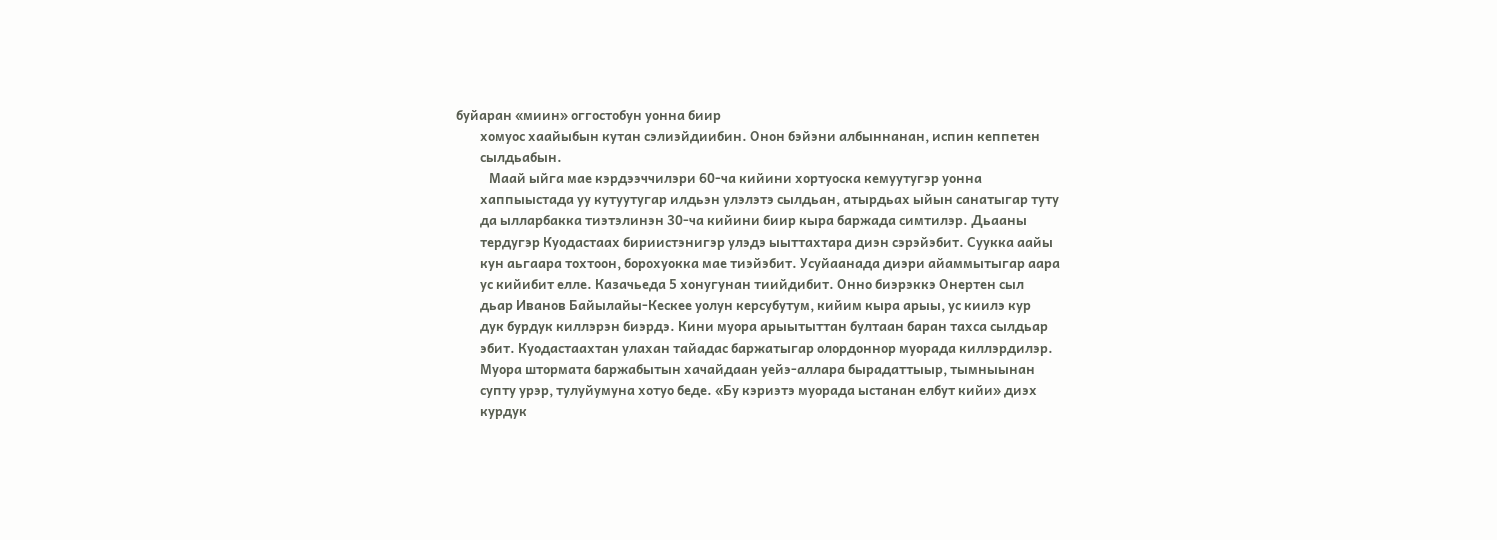буйаран «миин» оггостобун уонна биир
        хомуос хаайыбын кутан сэлиэйдиибин. Онон бэйэни албыннанан, испин кеппетен
        сылдьабын.
           Маай ыйга мае кэрдээччилэри 60-ча кийини хортуоска кемуутугэр уонна
        хаппыыстада уу кутуутугар илдьэн улэлэтэ сылдьан, атырдьах ыйын санатыгар туту
        да ылларбакка тиэтэлинэн 30-ча кийини биир кыра баржада симтилэр. Дьааны
        тердугэр Куодастаах бириистэнигэр улэдэ ыыттахтара диэн сэрэйэбит. Суукка аайы
        кун аьгаара тохтоон, борохуокка мае тиэйэбит. Усуйаанада диэри айаммытыгар аара
        ус кийибит елле. Казачьеда 5 хонугунан тиийдибит. Онно биэрэккэ Онертен сыл
        дьар Иванов Байылайы-Кескее уолун керсубутум, кийим кыра арыы, ус киилэ кур
        дук бурдук киллэрэн биэрдэ. Кини муора арыытыттан бултаан баран тахса сылдьар
        эбит. Куодастаахтан улахан тайадас баржатыгар олордоннор муорада киллэрдилэр.
        Муора штормата баржабытын хачайдаан уейэ-аллара бырадаттыыр, тымныынан
        супту урэр, тулуйумуна хотуо беде. «Бу кэриэтэ муорада ыстанан елбут кийи» диэх
        курдук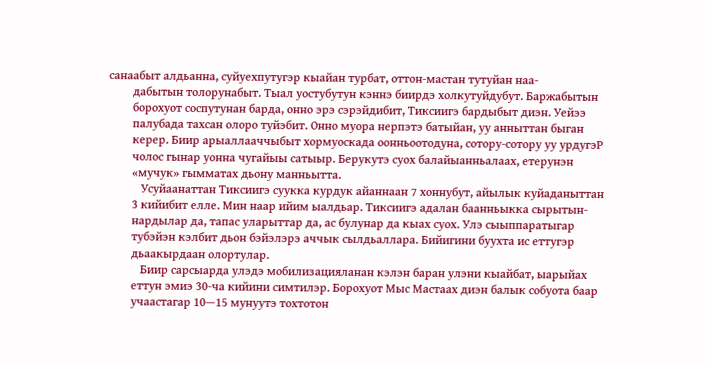санаабыт алдьанна, суйуехпутугэр кыайан турбат, оттон-мастан тутуйан наа-
        дабытын толорунабыт. Тыал уостубутун кэннэ биирдэ холкутуйдубут. Баржабытын
        борохуот соспутунан барда, онно эрэ сэрэйдибит, Тиксиигэ бардыбыт диэн. Уейээ
        палубада тахсан олоро туйэбит. Онно муора нерпэтэ батыйан, уу анныттан быган
        керер. Биир арыаллааччыбыт хормуоскада оонньоотодуна, сотору-сотору уу урдугэР
        чолос гынар уонна чугайыы сатыыр. Берукутэ суох балайыанньалаах, етерунэн
        «мучук» гымматах дьону манньытта.
           Усуйаанаттан Тиксиигэ суукка курдук айаннаан 7 хоннубут, айылык куйаданыттан
        3 кийибит елле. Мин наар ийим ыалдьар. Тиксиигэ адалан баанньыкка сырытын-
        нардылар да, тапас уларыттар да, ас булунар да кыах суох. Улэ сыыппаратыгар
        тубэйэн кэлбит дьон бэйэлэрэ аччык сылдьаллара. Бийигини буухта ис еттугэр
        дьаакырдаан олортулар.
           Биир сарсыарда улэдэ мобилизацияланан кэлэн баран улэни кыайбат, ыарыйах
        еттун эмиэ 30-ча кийини симтилэр. Борохуот Мыс Мастаах диэн балык собуота баар
        учаастагар 10—15 мунуутэ тохтотон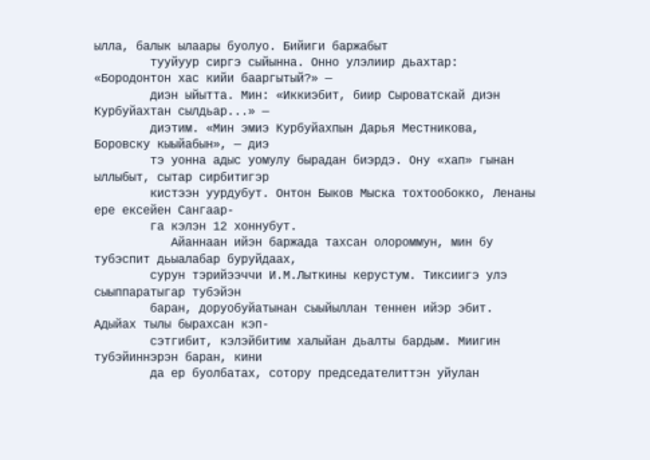ылла, балык ылаары буолуо. Бийиги баржабыт
        тууйуур сиргэ сыйынна. Онно улэлиир дьахтар: «Бородонтон хас кийи бааргытый?» —
        диэн ыйытта. Мин: «Иккиэбит, биир Сыроватскай диэн Курбуйахтан сылдьар...» —
        диэтим. «Мин эмиэ Курбуйахпын Дарья Местникова, Боровску кыыйабын», — диэ
        тэ уонна адыс уомулу бырадан биэрдэ. Ону «хап» гынан ыллыбыт, сытар сирбитигэр
        кистээн уурдубут. Онтон Быков Мыска тохтообокко, Ленаны ере ексейен Сангаар-
        га кэлэн 12 хоннубут.
           Айаннаан ийэн баржада тахсан олороммун, мин бу тубэспит дьыалабар буруйдаах,
        сурун тэрийээччи И.М.Лыткины керустум. Тиксиигэ улэ сыыппаратыгар тубэйэн
        баран, доруобуйатынан сыыйыллан теннен ийэр эбит. Адыйах тылы бырахсан кэп-
        сэтгибит, кэлэйбитим халыйан дьалты бардым. Миигин тубэйиннэрэн баран, кини
        да ер буолбатах, сотору председателиттэн уйулан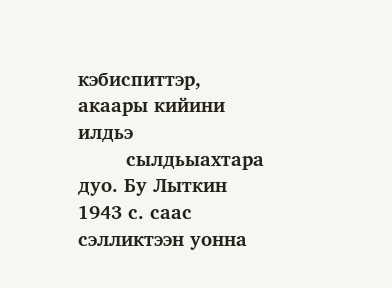кэбиспиттэр, акаары кийини илдьэ
        сылдьыахтара дуо. Бу Лыткин 1943 с. саас сэлликтээн уонна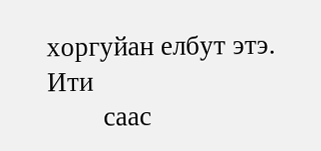хоргуйан елбут этэ. Ити
        саас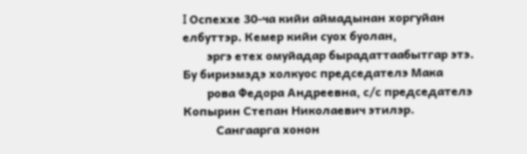I Оспеххе 30-ча кийи аймадынан хоргуйан елбуттэр. Кемер кийи суох буолан,
        эргэ етех омуйадар бырадаттаабытгар этэ. Бу бириэмэдэ холкуос председателэ Мака
        рова Федора Андреевна, с/с председателэ Копырин Степан Николаевич этилэр.
           Сангаарга хонон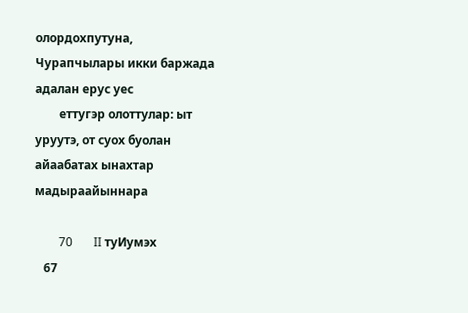олордохпутуна, Чурапчылары икки баржада адалан ерус уес
        еттугэр олоттулар: ыт уруутэ, от суох буолан айаабатах ынахтар мадыраайыннара

        70       II туИумэх
   67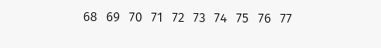68   69   70   71   72   73   74   75   76   77